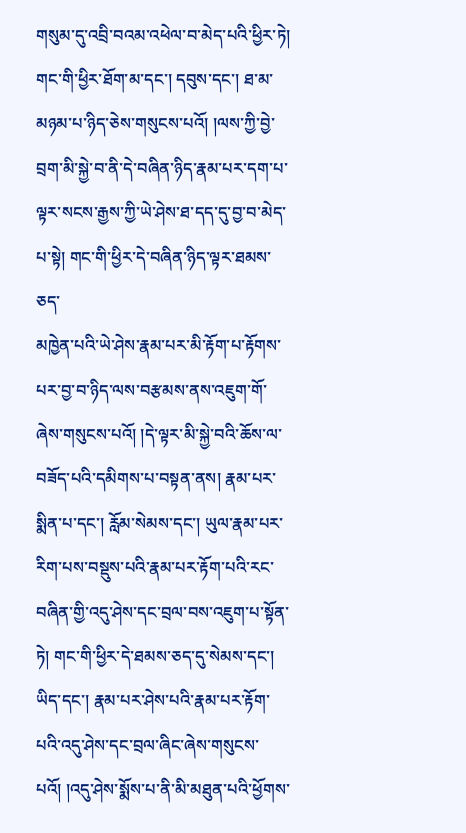གསུམ་དུ་འབྲི་བའམ་འཕེལ་བ་མེད་པའི་ཕྱིར་ཏེ། གང་གི་ཕྱིར་ཐོག་མ་དང་། དབུས་དང་། ཐ་མ་མཉམ་པ་ཉིད་ཅེས་གསུངས་པའོ། །ལས་ཀྱི་བྱེ་བྲག་མི་སྐྱེ་བ་ནི་དེ་བཞིན་ཉིད་རྣམ་པར་དག་པ་ལྟར་སངས་རྒྱས་ཀྱི་ཡེ་ཤེས་ཐ་དད་དུ་བྱ་བ་མེད་པ་སྟེ། གང་གི་ཕྱིར་དེ་བཞིན་ཉིད་ལྟར་ཐམས་ཅད་
མཁྱེན་པའི་ཡེ་ཤེས་རྣམ་པར་མི་རྟོག་པ་རྟོགས་པར་བྱ་བ་ཉིད་ལས་བརྩམས་ནས་འཇུག་གོ་ཞེས་གསུངས་པའོ། །དེ་ལྟར་མི་སྐྱེ་བའི་ཆོས་ལ་བཟོད་པའི་དམིགས་པ་བསྟན་ནས། རྣམ་པར་སྨིན་པ་དང་། རློམ་སེམས་དང་། ཡུལ་རྣམ་པར་རིག་པས་བསྡུས་པའི་རྣམ་པར་རྟོག་པའི་རང་
བཞིན་གྱི་འདུ་ཤེས་དང་བྲལ་བས་འཇུག་པ་སྟོན་ཏེ། གང་གི་ཕྱིར་དེ་ཐམས་ཅད་དུ་སེམས་དང་། ཡིད་དང་། རྣམ་པར་ཤེས་པའི་རྣམ་པར་རྟོག་པའི་འདུ་ཤེས་དང་བྲལ་ཞིང་ཞེས་གསུངས་པའོ། །འདུ་ཤེས་སྨོས་པ་ནི་མི་མཐུན་པའི་ཕྱོགས་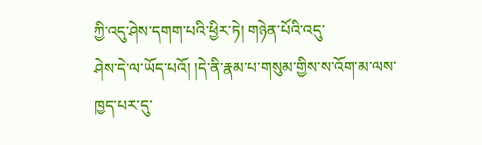ཀྱི་འདུ་ཤེས་དགག་པའི་ཕྱིར་ཏེ། གཉེན་པོའི་འདུ་
ཤེས་དེ་ལ་ཡོད་པའོ། །དེ་ནི་རྣམ་པ་གསུམ་གྱིས་ས་འོག་མ་ལས་ཁྱད་པར་དུ་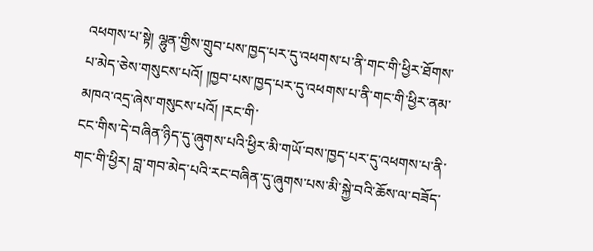འཕགས་པ་སྟེ། ལྷུན་གྱིས་གྲུབ་པས་ཁྱད་པར་དུ་འཕགས་པ་ནི་གང་གི་ཕྱིར་ཐོགས་པ་མེད་ཅེས་གསུངས་པའོ། །ཁྱབ་པས་ཁྱད་པར་དུ་འཕགས་པ་ནི་གང་གི་ཕྱིར་ནམ་མཁའ་འདྲ་ཞེས་གསུངས་པའོ། །རང་གི་
ངང་གིས་དེ་བཞིན་ཉིད་དུ་ཞུགས་པའི་ཕྱིར་མི་གཡོ་བས་ཁྱད་པར་དུ་འཕགས་པ་ནི་གང་གི་ཕྱིར། བླ་གབ་མེད་པའི་རང་བཞིན་དུ་ཞུགས་པས་མི་སྐྱེ་བའི་ཆོས་ལ་བཟོད་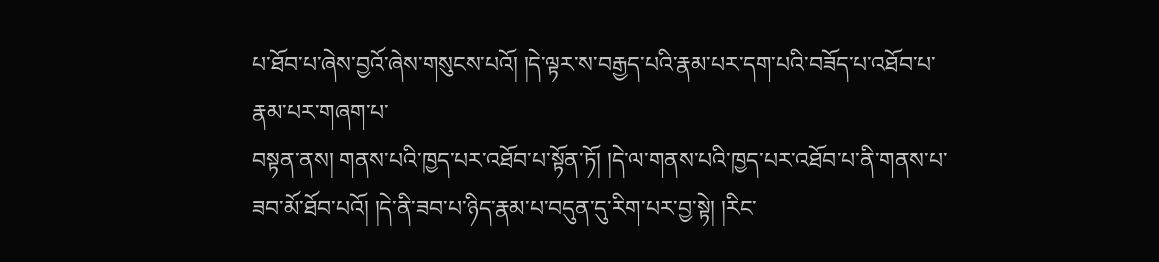པ་ཐོབ་པ་ཞེས་བྱའོ་ཞེས་གསུངས་པའོ། །དེ་ལྟར་ས་བརྒྱད་པའི་རྣམ་པར་དག་པའི་བཟོད་པ་འཐོབ་པ་རྣམ་པར་གཞག་པ་
བསྟན་ནས། གནས་པའི་ཁྱད་པར་འཐོབ་པ་སྟོན་ཏོ། །དེ་ལ་གནས་པའི་ཁྱད་པར་འཐོབ་པ་ནི་གནས་པ་ཟབ་མོ་ཐོབ་པའོ། །དེ་ནི་ཟབ་པ་ཉིད་རྣམ་པ་བདུན་དུ་རིག་པར་བྱ་སྟེ། །རིང་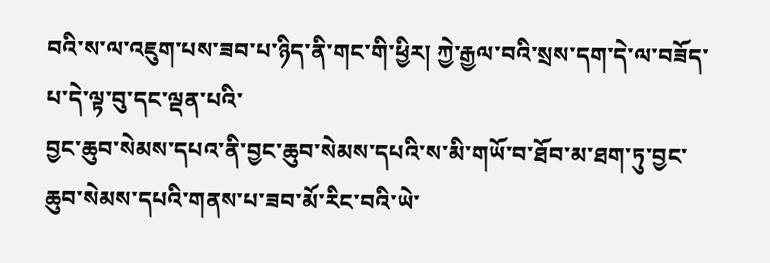བའི་ས་ལ་འཇུག་པས་ཟབ་པ་ཉིད་ནི་གང་གི་ཕྱིར། ཀྱེ་རྒྱལ་བའི་སྲས་དག་དེ་ལ་བཟོད་པ་དེ་ལྟ་བུ་དང་ལྡན་པའི་
བྱང་ཆུབ་སེམས་དཔའ་ནི་བྱང་ཆུབ་སེམས་དཔའི་ས་མི་གཡོ་བ་ཐོབ་མ་ཐག་ཏུ་བྱང་ཆུབ་སེམས་དཔའི་གནས་པ་ཟབ་མོ་རིང་བའི་ཡེ་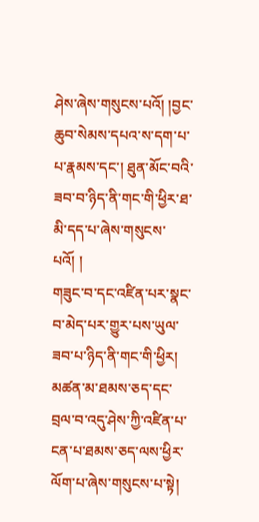ཤེས་ཞེས་གསུངས་པའོ། །བྱང་ཆུབ་སེམས་དཔའ་ས་དག་པ་པ་རྣམས་དང་། ཐུན་མོང་བའི་ཟབ་བ་ཉིད་ནི་གང་གི་ཕྱིར་ཐ་མི་དད་པ་ཞེས་གསུངས་པའོ། །
གཟུང་བ་དང་འཛིན་པར་སྣང་བ་མེད་པར་གྱུར་པས་ཡུལ་ཟབ་པ་ཉིད་ནི་གང་གི་ཕྱིར། མཚན་མ་ཐམས་ཅད་དང་བྲལ་བ་འདུ་ཤེས་ཀྱི་འཛིན་པ་ངན་པ་ཐམས་ཅད་ལས་ཕྱིར་ལོག་པ་ཞེས་གསུངས་པ་སྟེ།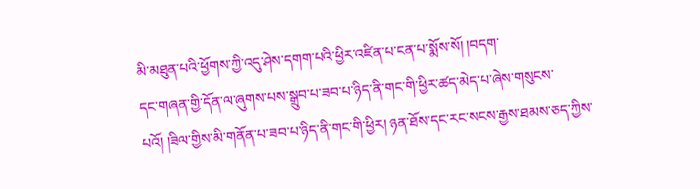མི་མཐུན་པའི་ཕྱོགས་ཀྱི་འདུ་ཤེས་དགག་པའི་ཕྱིར་འཛིན་པ་ངན་པ་སྨོས་སོ། །བདག་
དང་གཞན་གྱི་དོན་ལ་ཞུགས་པས་སྒྲུབ་པ་ཟབ་པ་ཉིད་ནི་གང་གི་ཕྱིར་ཚད་མེད་པ་ཞེས་གསུངས་པའོ། །ཟིལ་གྱིས་མི་གནོན་པ་ཟབ་པ་ཉིད་ནི་གང་གི་ཕྱིར། ཉན་ཐོས་དང་རང་སངས་རྒྱས་ཐམས་ཅད་ཀྱིས་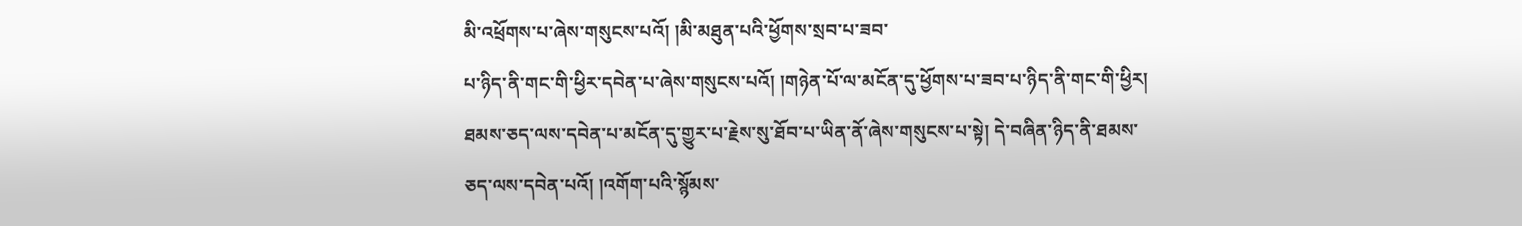མི་འཕྲོགས་པ་ཞེས་གསུངས་པའོ། །མི་མཐུན་པའི་ཕྱོགས་སྲབ་པ་ཟབ་
པ་ཉིད་ནི་གང་གི་ཕྱིར་དབེན་པ་ཞེས་གསུངས་པའོ། །གཉེན་པོ་ལ་མངོན་དུ་ཕྱོགས་པ་ཟབ་པ་ཉིད་ནི་གང་གི་ཕྱིར། ཐམས་ཅད་ལས་དབེན་པ་མངོན་དུ་གྱུར་པ་རྗེས་སུ་ཐོབ་པ་ཡིན་ནོ་ཞེས་གསུངས་པ་སྟེ། དེ་བཞིན་ཉིད་ནི་ཐམས་ཅད་ལས་དབེན་པའོ། །འགོག་པའི་སྙོམས་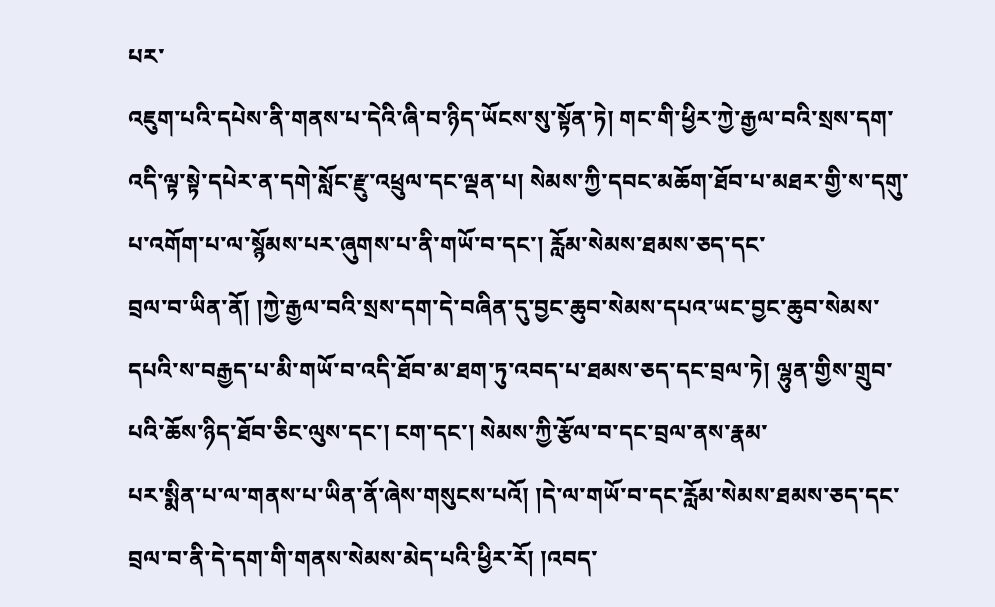པར་
འཇུག་པའི་དཔེས་ནི་གནས་པ་དེའི་ཞི་བ་ཉིད་ཡོངས་སུ་སྟོན་ཏེ། གང་གི་ཕྱིར་ཀྱེ་རྒྱལ་བའི་སྲས་དག་འདི་ལྟ་སྟེ་དཔེར་ན་དགེ་སློང་རྫུ་འཕྲུལ་དང་ལྡན་པ། སེམས་ཀྱི་དབང་མཆོག་ཐོབ་པ་མཐར་གྱི་ས་དགུ་པ་འགོག་པ་ལ་སྙོམས་པར་ཞུགས་པ་ནི་གཡོ་བ་དང་། རློམ་སེམས་ཐམས་ཅད་དང་
བྲལ་བ་ཡིན་ནོ། །ཀྱེ་རྒྱལ་བའི་སྲས་དག་དེ་བཞིན་དུ་བྱང་ཆུབ་སེམས་དཔའ་ཡང་བྱང་ཆུབ་སེམས་དཔའི་ས་བརྒྱད་པ་མི་གཡོ་བ་འདི་ཐོབ་མ་ཐག་ཏུ་འབད་པ་ཐམས་ཅད་དང་བྲལ་ཏེ། ལྷུན་གྱིས་གྲུབ་པའི་ཆོས་ཉིད་ཐོབ་ཅིང་ལུས་དང་། ངག་དང་། སེམས་ཀྱི་རྩོལ་བ་དང་བྲལ་ནས་རྣམ་
པར་སྨིན་པ་ལ་གནས་པ་ཡིན་ནོ་ཞེས་གསུངས་པའོ། །དེ་ལ་གཡོ་བ་དང་རློམ་སེམས་ཐམས་ཅད་དང་བྲལ་བ་ནི་དེ་དག་གི་གནས་སེམས་མེད་པའི་ཕྱིར་རོ། །འབད་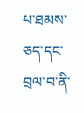པ་ཐམས་ཅད་དང་བྲལ་བ་ནི་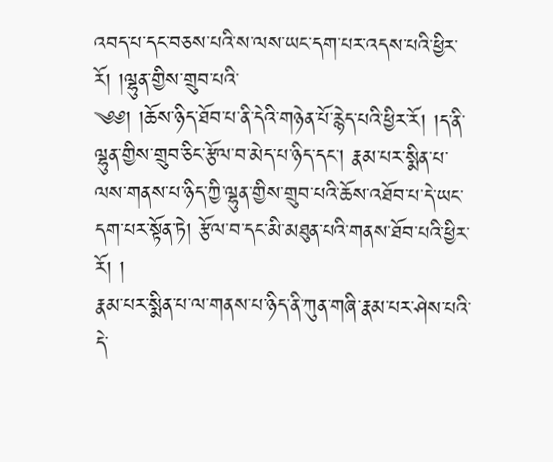འབད་པ་དང་བཅས་པའི་ས་ལས་ཡང་དག་པར་འདས་པའི་ཕྱིར་རོ། །ལྷུན་གྱིས་གྲུབ་པའི་
༄༅། །ཆོས་ཉིད་ཐོབ་པ་ནི་དེའི་གཉེན་པོ་རྙེད་པའི་ཕྱིར་རོ། །ད་ནི་ལྷུན་གྱིས་གྲུབ་ཅིང་རྩོལ་བ་མེད་པ་ཉིད་དང་། རྣམ་པར་སྨིན་པ་ལས་གནས་པ་ཉིད་ཀྱི་ལྷུན་གྱིས་གྲུབ་པའི་ཆོས་འཐོབ་པ་དེ་ཡང་དག་པར་སྟོན་ཏེ། རྩོལ་བ་དང་མི་མཐུན་པའི་གནས་ཐོབ་པའི་ཕྱིར་རོ། །
རྣམ་པར་སྨིན་པ་ལ་གནས་པ་ཉིད་ནི་ཀུན་གཞི་རྣམ་པར་ཤེས་པའི་དེ་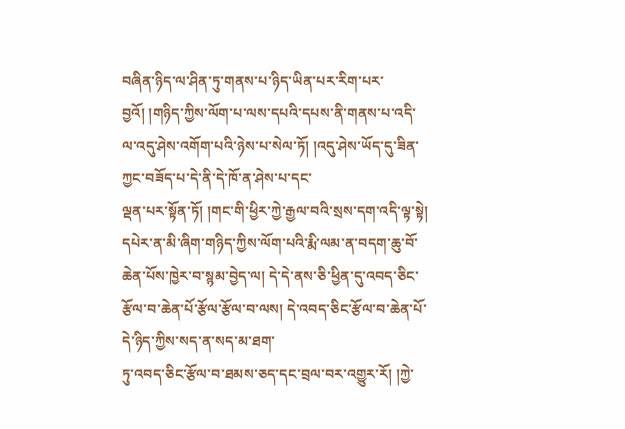བཞིན་ཉིད་ལ་ཤིན་ཏུ་གནས་པ་ཉིད་ཡིན་པར་རིག་པར་བྱའོ། །གཉིད་ཀྱིས་ལོག་པ་ལས་དཔའི་དཔས་ནི་གནས་པ་འདི་ལ་འདུ་ཤེས་འགོག་པའི་ཉེས་པ་སེལ་ཏོ། །འདུ་ཤེས་ཡོད་དུ་ཟིན་ཀྱང་བཟོད་པ་དེ་ནི་དེ་ཁོ་ན་ཤེས་པ་དང་
ལྡན་པར་སྟོན་ཏོ། །གང་གི་ཕྱིར་ཀྱེ་རྒྱལ་བའི་སྲས་དག་འདི་ལྟ་སྟེ། དཔེར་ན་མི་ཞིག་གཉིད་ཀྱིས་ལོག་པའི་རྨི་ལམ་ན་བདག་ཆུ་བོ་ཆེན་པོས་ཁྱེར་བ་སྙམ་བྱེད་ལ། དེ་དེ་ནས་ཅི་ཕྱིན་དུ་འབད་ཅིང་རྩོལ་བ་ཆེན་པོ་རྩོལ་རྩོལ་བ་ལས། དེ་འབད་ཅིང་རྩོལ་བ་ཆེན་པོ་དེ་ཉིད་ཀྱིས་སད་ན་སད་མ་ཐག་
ཏུ་འབད་ཅིང་རྩོལ་བ་ཐམས་ཅད་དང་བྲལ་བར་འགྱུར་རོ། །ཀྱེ་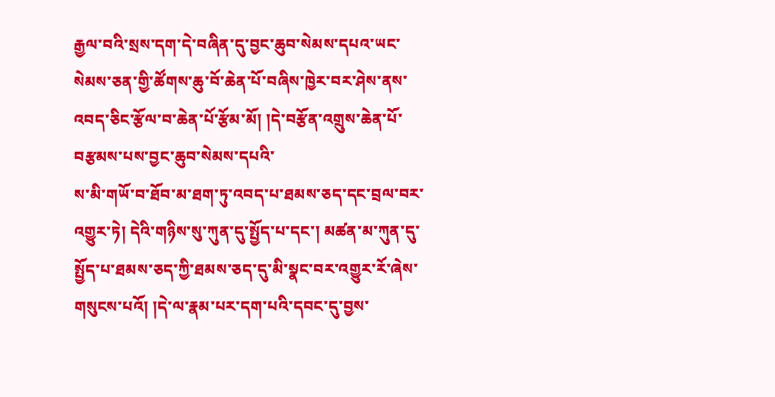རྒྱལ་བའི་སྲས་དག་དེ་བཞིན་དུ་བྱང་ཆུབ་སེམས་དཔའ་ཡང་སེམས་ཅན་གྱི་ཚོགས་ཆུ་བོ་ཆེན་པོ་བཞིས་ཁྱེར་བར་ཤེས་ནས་འབད་ཅིང་རྩོལ་བ་ཆེན་པོ་རྩོམ་མོ། །དེ་བརྩོན་འགྲུས་ཆེན་པོ་བརྩམས་པས་བྱང་ཆུབ་སེམས་དཔའི་
ས་མི་གཡོ་བ་ཐོབ་མ་ཐག་ཏུ་འབད་པ་ཐམས་ཅད་དང་བྲལ་བར་འགྱུར་ཏེ། དེའི་གཉིས་སུ་ཀུན་དུ་སྤྱོད་པ་དང་། མཚན་མ་ཀུན་དུ་སྤྱོད་པ་ཐམས་ཅད་ཀྱི་ཐམས་ཅད་དུ་མི་སྣང་བར་འགྱུར་རོ་ཞེས་གསུངས་པའོ། །དེ་ལ་རྣམ་པར་དག་པའི་དབང་དུ་བྱས་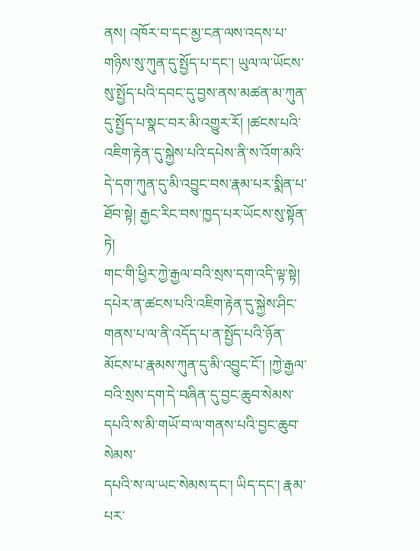ནས། འཁོར་བ་དང་མྱ་ངན་ལས་འདས་པ་
གཉིས་སུ་ཀུན་དུ་སྤྱོད་པ་དང་། ཡུལ་ལ་ཡོངས་སུ་སྤྱོད་པའི་དབང་དུ་བྱས་ནས་མཚན་མ་ཀུན་དུ་སྤྱོད་པ་སྣང་བར་མི་འགྱུར་རོ། །ཚངས་པའི་འཇིག་རྟེན་དུ་སྐྱེས་པའི་དཔེས་ནི་ས་འོག་མའི་དེ་དག་ཀུན་དུ་མི་འབྱུང་བས་རྣམ་པར་སྨིན་པ་ཐོབ་སྟེ། རྒྱང་རིང་བས་ཁྱད་པར་ཡོངས་སུ་སྟོན་ཏེ།
གང་གི་ཕྱིར་ཀྱེ་རྒྱལ་བའི་སྲས་དག་འདི་ལྟ་སྟེ། དཔེར་ན་ཚངས་པའི་འཇིག་རྟེན་དུ་སྐྱེས་ཤིང་གནས་པ་ལ་ནི་འདོད་པ་ན་སྤྱོད་པའི་ཉོན་མོངས་པ་རྣམས་ཀུན་དུ་མི་འབྱུང་ངོ་། །ཀྱེ་རྒྱལ་བའི་སྲས་དག་དེ་བཞིན་དུ་བྱང་ཆུབ་སེམས་དཔའི་ས་མི་གཡོ་བ་ལ་གནས་པའི་བྱང་ཆུབ་སེམས་
དཔའི་ས་ལ་ཡང་སེམས་དང་། ཡིད་དང་། རྣམ་པར་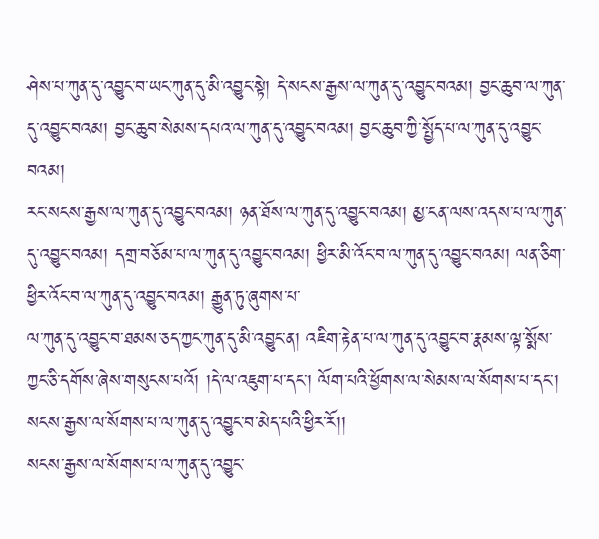ཤེས་པ་ཀུན་དུ་འབྱུང་བ་ཡང་ཀུན་དུ་མི་འབྱུང་སྟེ། དེ་སངས་རྒྱས་ལ་ཀུན་དུ་འབྱུང་བའམ། བྱང་ཆུབ་ལ་ཀུན་དུ་འབྱུང་བའམ། བྱང་ཆུབ་སེམས་དཔའ་ལ་ཀུན་དུ་འབྱུང་བའམ། བྱང་ཆུབ་ཀྱི་སྤྱོད་པ་ལ་ཀུན་དུ་འབྱུང་བའམ།
རང་སངས་རྒྱས་ལ་ཀུན་དུ་འབྱུང་བའམ། ཉན་ཐོས་ལ་ཀུན་དུ་འབྱུང་བའམ། མྱ་ངན་ལས་འདས་པ་ལ་ཀུན་དུ་འབྱུང་བའམ། དགྲ་བཅོམ་པ་ལ་ཀུན་དུ་འབྱུང་བའམ། ཕྱིར་མི་འོང་བ་ལ་ཀུན་དུ་འབྱུང་བའམ། ལན་ཅིག་ཕྱིར་འོང་བ་ལ་ཀུན་དུ་འབྱུང་བའམ། རྒྱུན་ཏུ་ཞུགས་པ་
ལ་ཀུན་དུ་འབྱུང་བ་ཐམས་ཅད་ཀྱང་ཀུན་དུ་མི་འབྱུང་ན། འཇིག་རྟེན་པ་ལ་ཀུན་དུ་འབྱུང་བ་རྣམས་ལྟ་སྨོས་ཀྱང་ཅི་དགོས་ཞེས་གསུངས་པའོ། །དེ་ལ་འཇུག་པ་དང་། ལོག་པའི་ཕྱོགས་ལ་སེམས་ལ་སོགས་པ་དང་། སངས་རྒྱས་ལ་སོགས་པ་ལ་ཀུན་དུ་འབྱུང་བ་མེད་པའི་ཕྱིར་རོ།།
སངས་རྒྱས་ལ་སོགས་པ་ལ་ཀུན་དུ་འབྱུང་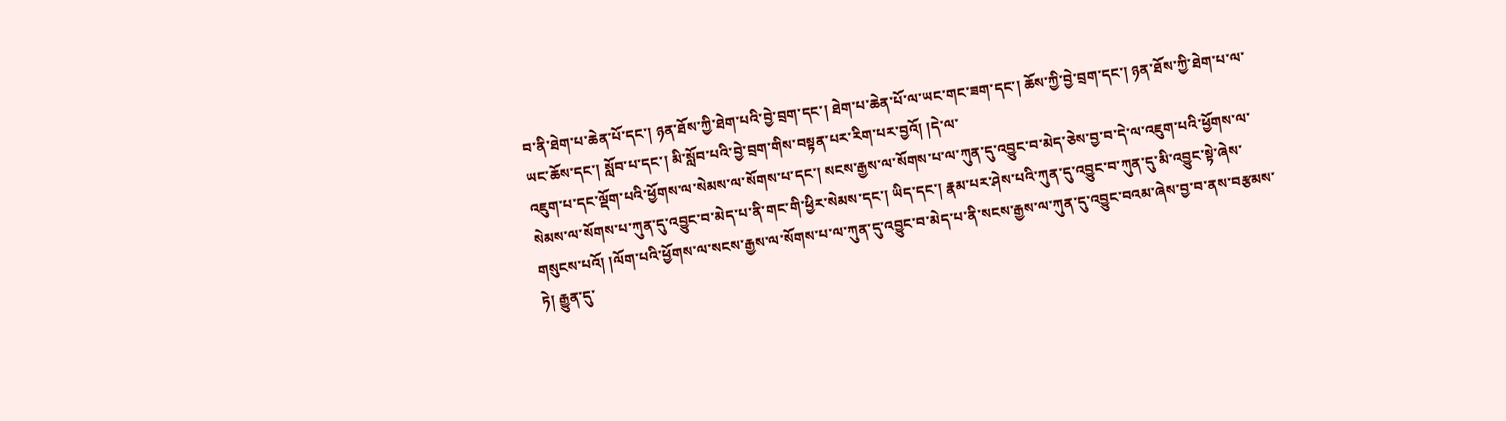བ་ནི་ཐེག་པ་ཆེན་པོ་དང་། ཉན་ཐོས་ཀྱི་ཐེག་པའི་བྱེ་བྲག་དང་། ཐེག་པ་ཆེན་པོ་ལ་ཡང་གང་ཟག་དང་། ཆོས་ཀྱི་བྱེ་བྲག་དང་། ཉན་ཐོས་ཀྱི་ཐེག་པ་ལ་ཡང་ཆོས་དང་། སློབ་པ་དང་། མི་སློབ་པའི་བྱེ་བྲག་གིས་བསྟན་པར་རིག་པར་བྱའོ། །དེ་ལ་
འཇུག་པ་དང་ལྡོག་པའི་ཕྱོགས་ལ་སེམས་ལ་སོགས་པ་དང་། སངས་རྒྱས་ལ་སོགས་པ་ལ་ཀུན་དུ་འབྱུང་བ་མེད་ཅེས་བྱ་བ་དེ་ལ་འཇུག་པའི་ཕྱོགས་ལ་སེམས་ལ་སོགས་པ་ཀུན་དུ་འབྱུང་བ་མེད་པ་ནི་གང་གི་ཕྱིར་སེམས་དང་། ཡིད་དང་། རྣམ་པར་ཤེས་པའི་ཀུན་དུ་འབྱུང་བ་ཀུན་དུ་མི་འབྱུང་སྟེ་ཞེས་
གསུངས་པའོ། །ལོག་པའི་ཕྱོགས་ལ་སངས་རྒྱས་ལ་སོགས་པ་ལ་ཀུན་དུ་འབྱུང་བ་མེད་པ་ནི་སངས་རྒྱས་ལ་ཀུན་དུ་འབྱུང་བའམ་ཞེས་བྱ་བ་ནས་བརྩམས་ཏེ། རྒྱུན་དུ་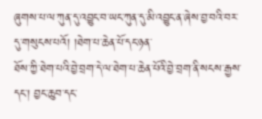ཞུགས་པ་ལ་ཀུན་དུ་འབྱུང་བ་ཡང་ཀུན་དུ་མི་འབྱུང་ན་ཞེས་བྱ་བའི་བར་དུ་གསུངས་པའོ། །ཐེག་པ་ཆེན་པོ་དང་ཉན་
ཐོས་ཀྱི་ཐེག་པའི་བྱེ་བྲག་དེ་ལ་ཐེག་པ་ཆེན་པོའི་བྱེ་བྲག་ནི་སངས་རྒྱས་དང་། བྱང་ཆུབ་དང་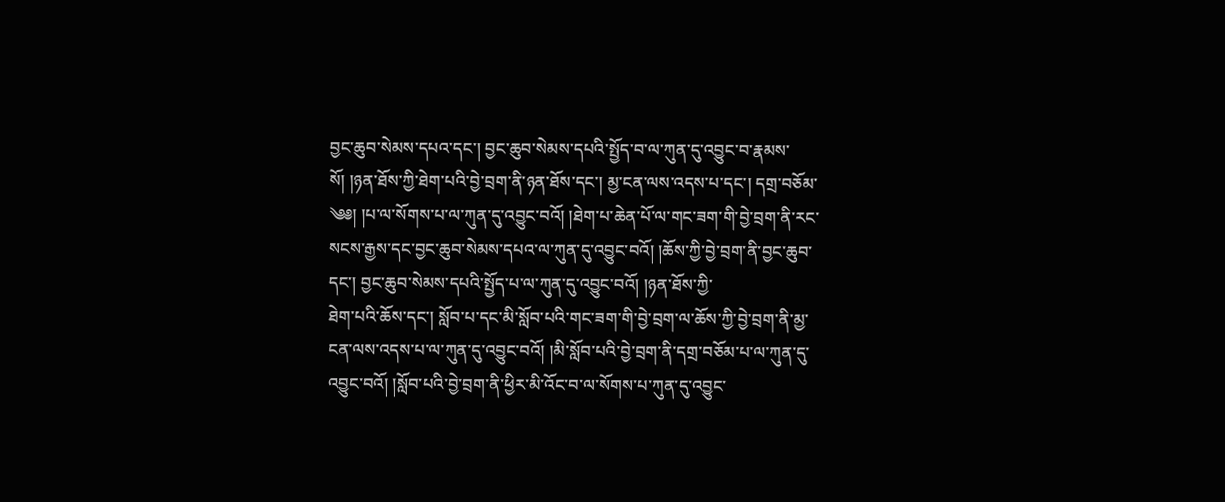བྱང་ཆུབ་སེམས་དཔའ་དང་། བྱང་ཆུབ་སེམས་དཔའི་སྤྱོད་བ་ལ་ཀུན་དུ་འབྱུང་བ་རྣམས་སོ། །ཉན་ཐོས་ཀྱི་ཐེག་པའི་བྱེ་བྲག་ནི་ཉན་ཐོས་དང་། མྱ་ངན་ལས་འདས་པ་དང་། དགྲ་བཅོམ་
༄༅། །པ་ལ་སོགས་པ་ལ་ཀུན་དུ་འབྱུང་བའོ། །ཐེག་པ་ཆེན་པོ་ལ་གང་ཟག་གི་བྱེ་བྲག་ནི་རང་སངས་རྒྱས་དང་བྱང་ཆུབ་སེམས་དཔའ་ལ་ཀུན་དུ་འབྱུང་བའོ། །ཆོས་ཀྱི་བྱེ་བྲག་ནི་བྱང་ཆུབ་དང་། བྱང་ཆུབ་སེམས་དཔའི་སྤྱོད་པ་ལ་ཀུན་དུ་འབྱུང་བའོ། །ཉན་ཐོས་ཀྱི་
ཐེག་པའི་ཆོས་དང་། སློབ་པ་དང་མི་སློབ་པའི་གང་ཟག་གི་བྱེ་བྲག་ལ་ཆོས་ཀྱི་བྱེ་བྲག་ནི་མྱ་ངན་ལས་འདས་པ་ལ་ཀུན་དུ་འབྱུང་བའོ། །མི་སློབ་པའི་བྱེ་བྲག་ནི་དགྲ་བཅོམ་པ་ལ་ཀུན་དུ་འབྱུང་བའོ། །སློབ་པའི་བྱེ་བྲག་ནི་ཕྱིར་མི་འོང་བ་ལ་སོགས་པ་ཀུན་དུ་འབྱུང་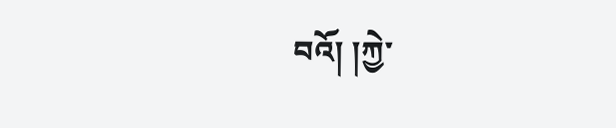བའོ། །ཀྱེ་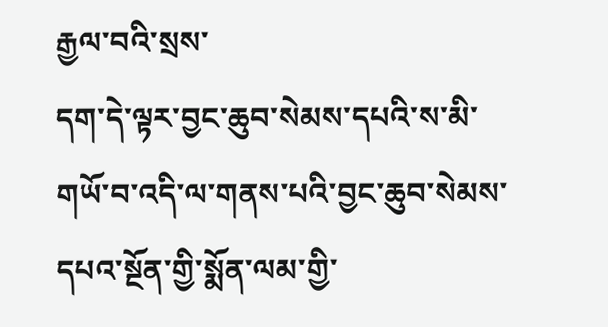རྒྱལ་བའི་སྲས་
དག་དེ་ལྟར་བྱང་ཆུབ་སེམས་དཔའི་ས་མི་གཡོ་བ་འདི་ལ་གནས་པའི་བྱང་ཆུབ་སེམས་དཔའ་སྔོན་གྱི་སྨོན་ལམ་གྱི་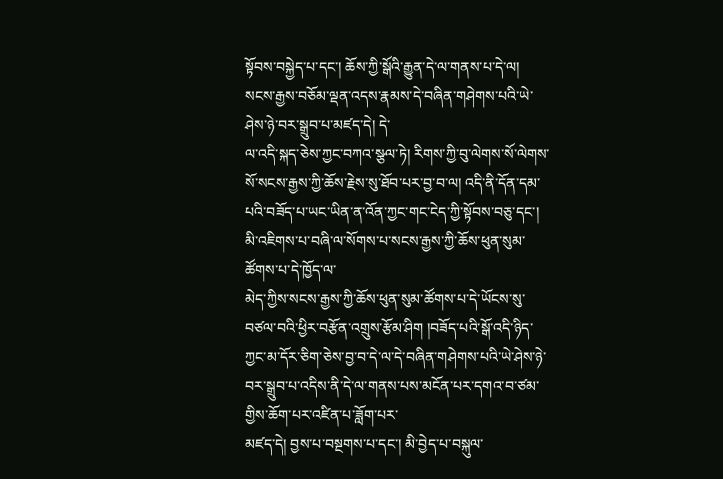སྟོབས་བསྐྱེད་པ་དང་། ཆོས་ཀྱི་སྒོའི་རྒྱུན་དེ་ལ་གནས་པ་དེ་ལ། སངས་རྒྱས་བཅོམ་ལྡན་འདས་རྣམས་དེ་བཞིན་གཤེགས་པའི་ཡེ་ཤེས་ཉེ་བར་སྒྲུབ་པ་མཛད་དེ། དེ་
ལ་འདི་སྐད་ཅེས་ཀྱང་བཀའ་སྩལ་ཏེ། རིགས་ཀྱི་བུ་ལེགས་སོ་ལེགས་སོ་སངས་རྒྱས་ཀྱི་ཆོས་རྗེས་སུ་ཐོབ་པར་བྱ་བ་ལ། འདི་ནི་དོན་དམ་པའི་བཟོད་པ་ཡང་ཡིན་ན་འོན་ཀྱང་གང་ངེད་ཀྱི་སྟོབས་བཅུ་དང་། མི་འཇིགས་པ་བཞི་ལ་སོགས་པ་སངས་རྒྱས་ཀྱི་ཆོས་ཕུན་སུམ་ཚོགས་པ་དེ་ཁྱོད་ལ་
མེད་ཀྱིས་སངས་རྒྱས་ཀྱི་ཆོས་ཕུན་སུམ་ཚོགས་པ་དེ་ཡོངས་སུ་བཙལ་བའི་ཕྱིར་བརྩོན་འགྲུས་རྩོམ་ཤིག །བཟོད་པའི་སྒོ་འདི་ཉིད་ཀྱང་མ་དོར་ཅིག་ཅེས་བྱ་བ་དེ་ལ་དེ་བཞིན་གཤེགས་པའི་ཡེ་ཤེས་ཉེ་བར་སྒྲུབ་པ་འདིས་ནི་དེ་ལ་གནས་པས་མངོན་པར་དགའ་བ་ཙམ་གྱིས་ཆོག་པར་འཛིན་པ་ཟློག་པར་
མཛད་དེ། བྱས་པ་བསྔགས་པ་དང་། མི་བྱེད་པ་བསྐུལ་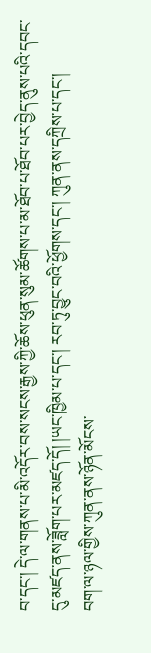བ་དང་། དེ་ལ་གནས་པ་མི་འདོར་བས་སངས་རྒྱས་ཀྱི་ཆོས་ཕུན་སུམ་ཚོགས་པ་མ་ཐོབ་པ་ཐོབ་པར་བྱེད་ནུས་པའི་དབང་དུ་མཛད་ནས་ཟློག་པར་མཛད་དོ། །ཡང་ཁྱིམ་པ་དང་། རབ་ཏུ་བྱུང་བའི་ཕྱོགས་དང་། ཀུན་ནས་དཀྲིས་པ་དང་།
བག་ལ་ཉལ་གྱིས་ཀུན་ནས་ཉོན་མོངས་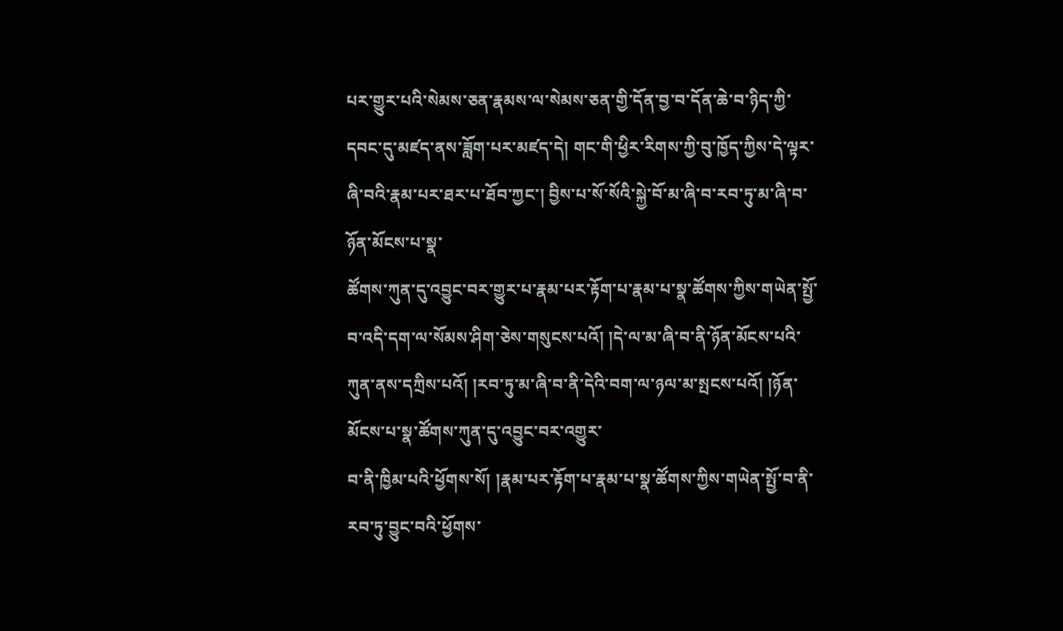པར་གྱུར་པའི་སེམས་ཅན་རྣམས་ལ་སེམས་ཅན་གྱི་དོན་བྱ་བ་དོན་ཆེ་བ་ཉིད་ཀྱི་དབང་དུ་མཛད་ནས་ཟློག་པར་མཛད་དེ། གང་གི་ཕྱིར་རིགས་ཀྱི་བུ་ཁྱོད་ཀྱིས་དེ་ལྟར་ཞི་བའི་རྣམ་པར་ཐར་པ་ཐོབ་ཀྱང་། བྱིས་པ་སོ་སོའི་སྐྱེ་བོ་མ་ཞི་བ་རབ་ཏུ་མ་ཞི་བ་ཉོན་མོངས་པ་སྣ་
ཚོགས་ཀུན་དུ་འབྱུང་བར་གྱུར་པ་རྣམ་པར་རྟོག་པ་རྣམ་པ་སྣ་ཚོགས་ཀྱིས་གཡེན་སྤྱོ་བ་འདི་དག་ལ་སོམས་ཤིག་ཅེས་གསུངས་པའོ། །དེ་ལ་མ་ཞི་བ་ནི་ཉོན་མོངས་པའི་ཀུན་ནས་དཀྲིས་པའོ། །རབ་ཏུ་མ་ཞི་བ་ནི་དེའི་བག་ལ་ཉལ་མ་སྤངས་པའོ། །ཉོན་མོངས་པ་སྣ་ཚོགས་ཀུན་དུ་འབྱུང་བར་འགྱུར་
བ་ནི་ཁྱིམ་པའི་ཕྱོགས་སོ། །རྣམ་པར་རྟོག་པ་རྣམ་པ་སྣ་ཚོགས་ཀྱིས་གཡེན་སྤྱོ་བ་ནི་རབ་ཏུ་བྱུང་བའི་ཕྱོགས་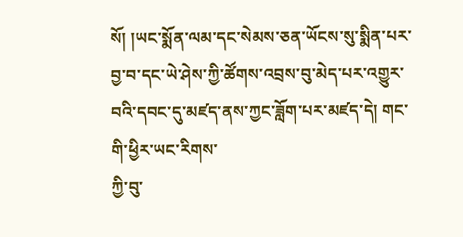སོ། །ཡང་སྨོན་ལམ་དང་སེམས་ཅན་ཡོངས་སུ་སྨིན་པར་བྱ་བ་དང་ཡེ་ཤེས་ཀྱི་ཚོགས་འབྲས་བུ་མེད་པར་འགྱུར་བའི་དབང་དུ་མཛད་ནས་ཀྱང་ཟློག་པར་མཛད་དེ། གང་གི་ཕྱིར་ཡང་རིགས་
ཀྱི་བུ་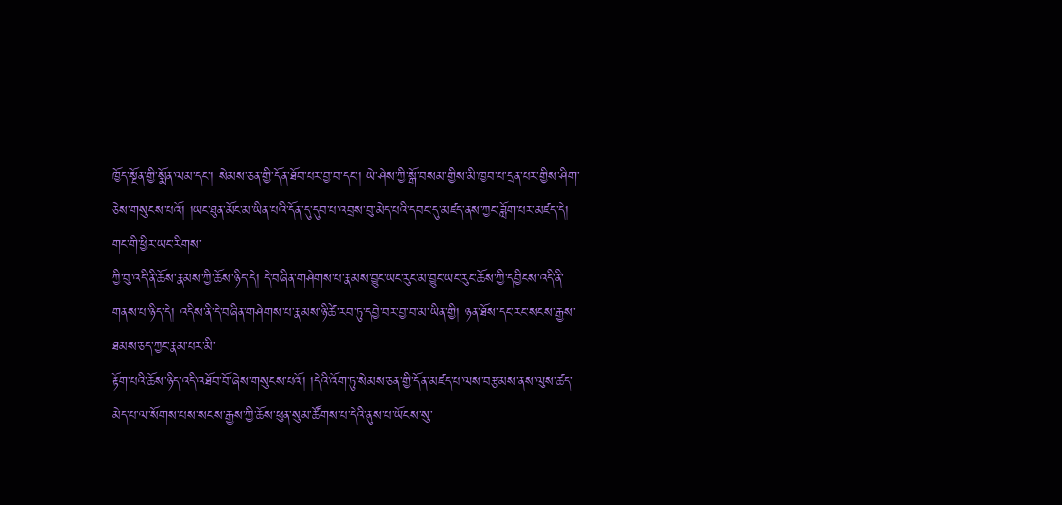ཁྱོད་སྔོན་གྱི་སྨོན་ལམ་དང་། སེམས་ཅན་གྱི་དོན་ཐོབ་པར་བྱ་བ་དང་། ཡེ་ཤེས་ཀྱི་སྒོ་བསམ་གྱིས་མི་ཁྱབ་པ་དྲན་པར་གྱིས་ཤིག་ཅེས་གསུངས་པའོ། །ཡང་ཐུན་མོང་མ་ཡིན་པའི་དོན་དུ་དུབ་པ་འབྲས་བུ་མེད་པའི་དབང་དུ་མཛད་ནས་ཀྱང་ཟློག་པར་མཛད་དེ། གང་གི་ཕྱིར་ཡང་རིགས་
ཀྱི་བུ་འདི་ནི་ཆོས་རྣམས་ཀྱི་ཆོས་ཉིད་དེ། དེ་བཞིན་གཤེགས་པ་རྣམས་བྱུང་ཡང་རུང་མ་བྱུང་ཡང་རུང་ཆོས་ཀྱི་དབྱིངས་འདི་ནི་གནས་པ་ཉིད་དེ། འདིས་ནི་དེ་བཞིན་གཤེགས་པ་རྣམས་ཉི་ཚེ་རབ་ཏུ་དབྱེ་བར་བྱ་བ་མ་ཡིན་གྱི། ཉན་ཐོས་དང་རང་སངས་རྒྱས་ཐམས་ཅད་ཀྱང་རྣམ་པར་མི་
རྟོག་པའི་ཆོས་ཉིད་འདི་འཐོབ་བོ་ཞེས་གསུངས་པའོ། །དེའི་འོག་ཏུ་སེམས་ཅན་གྱི་དོན་མཛད་པ་ལས་བརྩམས་ནས་ལུས་ཚད་མེད་པ་ལ་སོགས་པས་སངས་རྒྱས་ཀྱི་ཆོས་ཕུན་སུམ་ཚོགས་པ་དེའི་ནུས་པ་ཡོངས་སུ་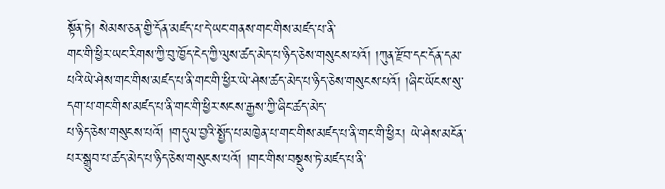སྟོན་ཏེ། སེམས་ཅན་གྱི་དོན་མཛད་པ་དེ་ཡང་གནས་གང་གིས་མཛད་པ་ནི་
གང་གི་ཕྱིར་ཡང་རིགས་ཀྱི་བུ་ཁྱོད་ངེད་ཀྱི་ལུས་ཚད་མེད་པ་ཉིད་ཅེས་གསུངས་པའོ། །ཀུན་རྫོབ་དང་དོན་དམ་པའི་ཡེ་ཤེས་གང་གིས་མཛད་པ་ནི་གང་གི་ཕྱིར་ཡེ་ཤེས་ཚད་མེད་པ་ཉིད་ཅེས་གསུངས་པའོ། །ཞིང་ཡོངས་སུ་དག་པ་གང་གིས་མཛད་པ་ནི་གང་གི་ཕྱིར་སངས་རྒྱས་ཀྱི་ཞིང་ཚད་མེད་
པ་ཉིད་ཅེས་གསུངས་པའོ། །གདུལ་བྱའི་སྤྱོད་པ་མཁྱེན་པ་གང་གིས་མཛད་པ་ནི་གང་གི་ཕྱིར། ཡེ་ཤེས་མངོན་པར་སྒྲུབ་པ་ཚད་མེད་པ་ཉིད་ཅེས་གསུངས་པའོ། །གང་གིས་བསྡུས་ཏེ་མཛད་པ་ནི་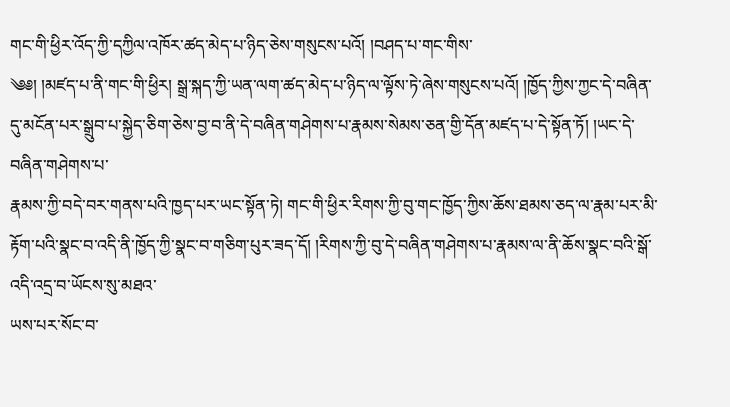གང་གི་ཕྱིར་འོད་ཀྱི་དཀྱིལ་འཁོར་ཚད་མེད་པ་ཉིད་ཅེས་གསུངས་པའོ། །བཤད་པ་གང་གིས་
༄༅། །མཛད་པ་ནི་གང་གི་ཕྱིར། སྒྲ་སྐད་ཀྱི་ཡན་ལག་ཚད་མེད་པ་ཉིད་ལ་ལྟོས་ཏེ་ཞེས་གསུངས་པའོ། །ཁྱོད་ཀྱིས་ཀྱང་དེ་བཞིན་དུ་མངོན་པར་སྒྲུབ་པ་སྐྱེད་ཅིག་ཅེས་བྱ་བ་ནི་དེ་བཞིན་གཤེགས་པ་རྣམས་སེམས་ཅན་གྱི་དོན་མཛད་པ་དེ་སྟོན་ཏོ། །ཡང་དེ་བཞིན་གཤེགས་པ་
རྣམས་ཀྱི་བདེ་བར་གནས་པའི་ཁྱད་པར་ཡང་སྟོན་ཏེ། གང་གི་ཕྱིར་རིགས་ཀྱི་བུ་གང་ཁྱོད་ཀྱིས་ཆོས་ཐམས་ཅད་ལ་རྣམ་པར་མི་རྟོག་པའི་སྣང་བ་འདི་ནི་ཁྱོད་ཀྱི་སྣང་བ་གཅིག་པུར་ཟད་དོ། །རིགས་ཀྱི་བུ་དེ་བཞིན་གཤེགས་པ་རྣམས་ལ་ནི་ཆོས་སྣང་བའི་སྒོ་འདི་འདྲ་བ་ཡོངས་སུ་མཐའ་
ཡས་པར་སོང་བ་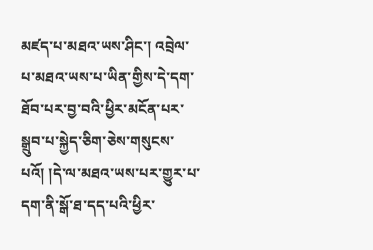མཛད་པ་མཐའ་ཡས་ཤིང་། འབྲེལ་པ་མཐའ་ཡས་པ་ཡིན་གྱིས་དེ་དག་ཐོབ་པར་བྱ་བའི་ཕྱིར་མངོན་པར་སྒྲུབ་པ་སྐྱེད་ཅིག་ཅེས་གསུངས་པའོ། །དེ་ལ་མཐའ་ཡས་པར་གྱུར་པ་དག་ནི་སྒོ་ཐ་དད་པའི་ཕྱིར་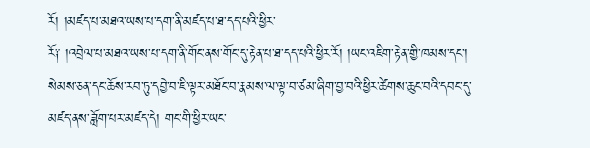རོ། །མཛད་པ་མཐའ་ཡས་པ་དག་ནི་མཛད་པ་ཐ་དད་པའི་ཕྱིར་
རོ༑ །འབྲེལ་པ་མཐའ་ཡས་པ་དག་ནི་གོང་ནས་གོང་དུ་རྟེན་པ་ཐ་དད་པའི་ཕྱིར་རོ། །ཡང་འཇིག་རྟེན་གྱི་ཁམས་དང་། སེམས་ཅན་དང་ཆོས་རབ་ཏུ་དབྱེ་བ་ཇི་ལྟར་མཐོང་བ་རྣམས་ལ་ལྟ་བ་ཙམ་ཞིག་བྱ་བའི་ཕྱིར་ཚེགས་ཆུང་བའི་དབང་དུ་མཛད་ནས་ཟློག་པར་མཛད་དེ། གང་གི་ཕྱིར་ཡང་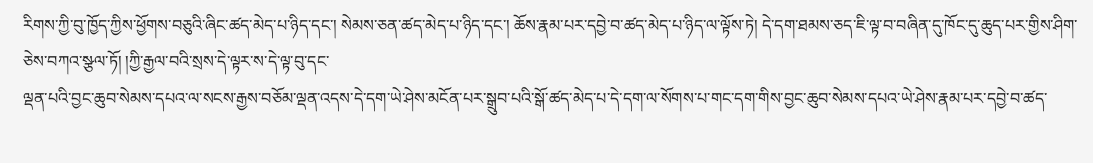རིགས་ཀྱི་བུ་ཁྱོད་ཀྱིས་ཕྱོགས་བཅུའི་ཞིང་ཚད་མེད་པ་ཉིད་དང་། སེམས་ཅན་ཚད་མེད་པ་ཉིད་དང་། ཆོས་རྣམ་པར་དབྱེ་བ་ཚད་མེད་པ་ཉིད་ལ་ལྟོས་ཏེ། དེ་དག་ཐམས་ཅད་ཇི་ལྟ་བ་བཞིན་དུ་ཁོང་དུ་ཆུད་པར་གྱིས་ཤིག་ཅེས་བཀའ་སྩལ་ཏོ། །ཀྱི་རྒྱལ་བའི་སྲས་དེ་ལྟར་ས་དེ་ལྟ་བུ་དང་
ལྡན་པའི་བྱང་ཆུབ་སེམས་དཔའ་ལ་སངས་རྒྱས་བཅོམ་ལྡན་འདས་དེ་དག་ཡེ་ཤེས་མངོན་པར་སྒྲུབ་པའི་སྒོ་ཚད་མེད་པ་དེ་དག་ལ་སོགས་པ་གང་དག་གིས་བྱང་ཆུབ་སེམས་དཔའ་ཡེ་ཤེས་རྣམ་པར་དབྱེ་བ་ཚད་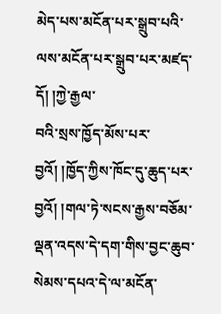མེད་པས་མངོན་པར་སྒྲུབ་པའི་ལས་མངོན་པར་སྒྲུབ་པར་མཛད་དོ། །ཀྱེ་རྒྱལ་
བའི་སྲས་ཁྱོད་མོས་པར་བྱའོ། །ཁྱོད་ཀྱིས་ཁོང་དུ་ཆུད་པར་བྱའོ། །གལ་ཏེ་སངས་རྒྱས་བཅོམ་ལྡན་འདས་དེ་དག་གིས་བྱང་ཆུབ་སེམས་དཔའ་དེ་ལ་མངོན་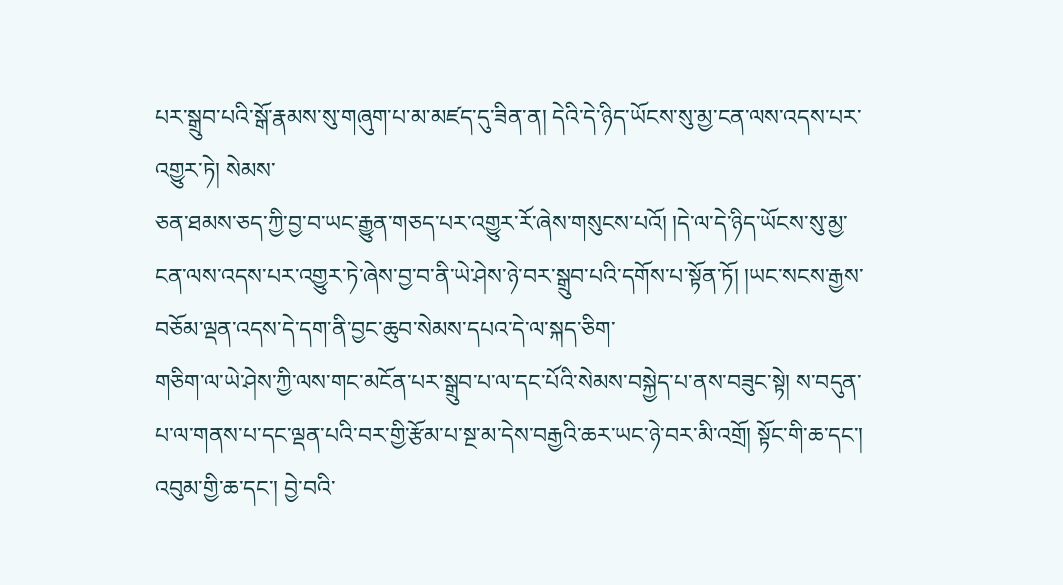པར་སྒྲུབ་པའི་སྒོ་རྣམས་སུ་གཞུག་པ་མ་མཛད་དུ་ཟིན་ན། དེའི་དེ་ཉིད་ཡོངས་སུ་མྱ་ངན་ལས་འདས་པར་འགྱུར་ཏེ། སེམས་
ཅན་ཐམས་ཅད་ཀྱི་བྱ་བ་ཡང་རྒྱུན་གཅད་པར་འགྱུར་རོ་ཞེས་གསུངས་པའོ། །དེ་ལ་དེ་ཉིད་ཡོངས་སུ་མྱ་ངན་ལས་འདས་པར་འགྱུར་ཏེ་ཞེས་བྱ་བ་ནི་ཡེ་ཤེས་ཉེ་བར་སྒྲུབ་པའི་དགོས་པ་སྟོན་ཏོ། །ཡང་སངས་རྒྱས་བཅོམ་ལྡན་འདས་དེ་དག་ནི་བྱང་ཆུབ་སེམས་དཔའ་དེ་ལ་སྐད་ཅིག་
གཅིག་ལ་ཡེ་ཤེས་ཀྱི་ལས་གང་མངོན་པར་སྒྲུབ་པ་ལ་དང་པོའི་སེམས་བསྐྱེད་པ་ནས་བཟུང་སྟེ། ས་བདུན་པ་ལ་གནས་པ་དང་ལྡན་པའི་བར་གྱི་རྩོམ་པ་སྔ་མ་དེས་བརྒྱའི་ཆར་ཡང་ཉེ་བར་མི་འགྲོ། སྟོང་གི་ཆ་དང་། འབུམ་གྱི་ཆ་དང་། བྱེ་བའི་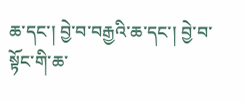ཆ་དང་། བྱེ་བ་བརྒྱའི་ཆ་དང་། བྱེ་བ་
སྟོང་གི་ཆ་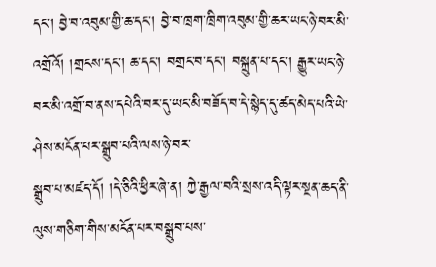དང་། བྱེ་བ་འབུམ་གྱི་ཆ་དང་། བྱེ་བ་ཁྲག་ཁྲིག་འབུམ་གྱི་ཆར་ཡང་ཉེ་བར་མི་འགྲོའོ། །གྲངས་དང་། ཆ་དང་། བགྲང་བ་དང་། བསྐྲུན་པ་དང་། རྒྱུར་ཡང་ཉེ་བར་མི་འགྲོ་བ་ནས་དཔེའི་བར་དུ་ཡང་མི་བཟོད་བ་དེ་སྙེད་དུ་ཚད་མེད་པའི་ཡེ་ཤེས་མངོན་པར་སྒྲུབ་པའི་ལས་ཉེ་བར་
སྒྲུབ་པ་མཛད་དོ། །དེ་ཅིའི་ཕྱིར་ཞེ་ན། ཀྱེ་རྒྱལ་བའི་སྲས་འདི་ལྟར་སྔན་ཆད་ནི་ལུས་གཅིག་གིས་མངོན་པར་བསྒྲུབ་པས་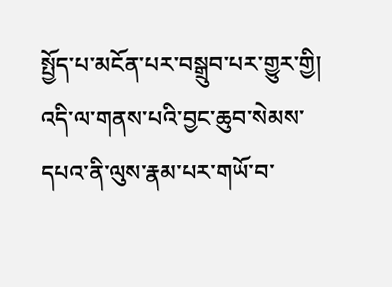སྤྱོད་པ་མངོན་པར་བསྒྲུབ་པར་གྱུར་གྱི། འདི་ལ་གནས་པའི་བྱང་ཆུབ་སེམས་དཔའ་ནི་ལུས་རྣམ་པར་གཡོ་བ་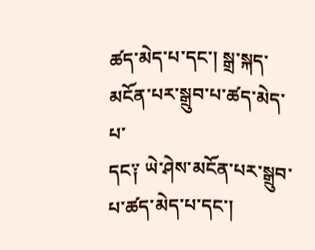ཚད་མེད་པ་དང་། སྒྲ་སྐད་མངོན་པར་སྒྲུབ་པ་ཚད་མེད་པ་
དང༑ ཡེ་ཤེས་མངོན་པར་སྒྲུབ་པ་ཚད་མེད་པ་དང་།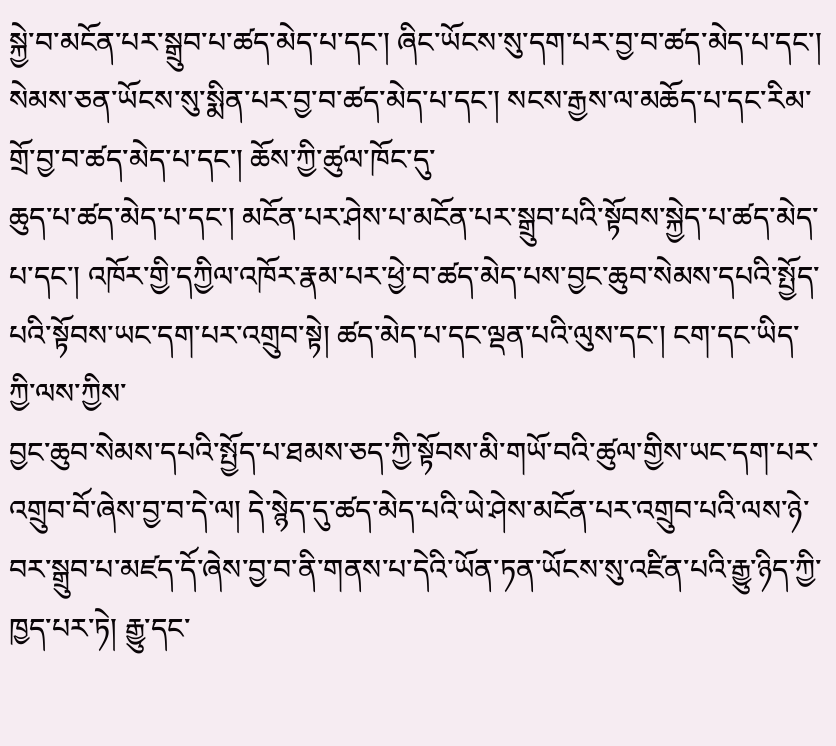སྐྱེ་བ་མངོན་པར་སྒྲུབ་པ་ཚད་མེད་པ་དང་། ཞིང་ཡོངས་སུ་དག་པར་བྱ་བ་ཚད་མེད་པ་དང་། སེམས་ཅན་ཡོངས་སུ་སྨིན་པར་བྱ་བ་ཚད་མེད་པ་དང་། སངས་རྒྱས་ལ་མཆོད་པ་དང་རིམ་གྲོ་བྱ་བ་ཚད་མེད་པ་དང་། ཆོས་ཀྱི་ཚུལ་ཁོང་དུ་
ཆུད་པ་ཚད་མེད་པ་དང་། མངོན་པར་ཤེས་པ་མངོན་པར་སྒྲུབ་པའི་སྟོབས་སྐྱེད་པ་ཚད་མེད་པ་དང་། འཁོར་གྱི་དཀྱིལ་འཁོར་རྣམ་པར་ཕྱེ་བ་ཚད་མེད་པས་བྱང་ཆུབ་སེམས་དཔའི་སྤྱོད་པའི་སྟོབས་ཡང་དག་པར་འགྲུབ་སྟེ། ཚད་མེད་པ་དང་ལྡན་པའི་ལུས་དང་། ངག་དང་ཡིད་ཀྱི་ལས་ཀྱིས་
བྱང་ཆུབ་སེམས་དཔའི་སྤྱོད་པ་ཐམས་ཅད་ཀྱི་སྟོབས་མི་གཡོ་བའི་ཚུལ་གྱིས་ཡང་དག་པར་འགྲུབ་བོ་ཞེས་བྱ་བ་དེ་ལ། དེ་སྙེད་དུ་ཚད་མེད་པའི་ཡེ་ཤེས་མངོན་པར་འགྲུབ་པའི་ལས་ཉེ་བར་སྒྲུབ་པ་མཛད་དོ་ཞེས་བྱ་བ་ནི་གནས་པ་དེའི་ཡོན་ཏན་ཡོངས་སུ་འཛིན་པའི་རྒྱུ་ཉིད་ཀྱི་ཁྱད་པར་ཏེ། རྒྱུ་དང་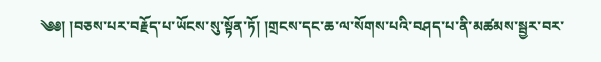༄༅། །བཅས་པར་བརྗོད་པ་ཡོངས་སུ་སྟོན་ཏོ། །གྲངས་དང་ཆ་ལ་སོགས་པའི་བཤད་པ་ནི་མཚམས་སྦྱར་བར་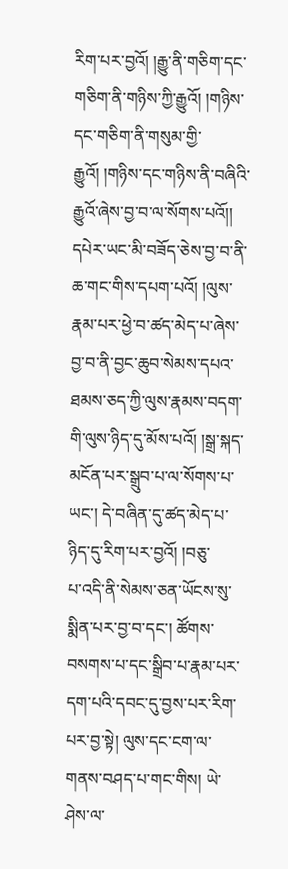རིག་པར་བྱའོ། །རྒྱུ་ནི་གཅིག་དང་གཅིག་ནི་གཉིས་ཀྱི་རྒྱུའོ། །གཉིས་དང་གཅིག་ནི་གསུམ་གྱི་རྒྱུའོ། །གཉིས་དང་གཉིས་ནི་བཞིའི་རྒྱུའོ་ཞེས་བྱ་བ་ལ་སོགས་པའོ།།
དཔེར་ཡང་མི་བཟོད་ཅེས་བྱ་བ་ནི་ཆ་གང་གིས་དཔག་པའོ། །ལུས་རྣམ་པར་ཕྱེ་བ་ཚད་མེད་པ་ཞེས་བྱ་བ་ནི་བྱང་ཆུབ་སེམས་དཔའ་ཐམས་ཅད་ཀྱི་ལུས་རྣམས་བདག་གི་ལུས་ཉིད་དུ་མོས་པའོ། །སྒྲ་སྐད་མངོན་པར་སྒྲུབ་པ་ལ་སོགས་པ་ཡང་། དེ་བཞིན་དུ་ཚད་མེད་པ་ཉིད་དུ་རིག་པར་བྱའོ། །བཅུ་
པ་འདི་ནི་སེམས་ཅན་ཡོངས་སུ་སྨིན་པར་བྱ་བ་དང་། ཚོགས་བསགས་པ་དང་སྒྲིབ་པ་རྣམ་པར་དག་པའི་དབང་དུ་བྱས་པར་རིག་པར་བྱ་སྟེ། ལུས་དང་ངག་ལ་གནས་བཤད་པ་གང་གིས། ཡེ་ཤེས་ལ་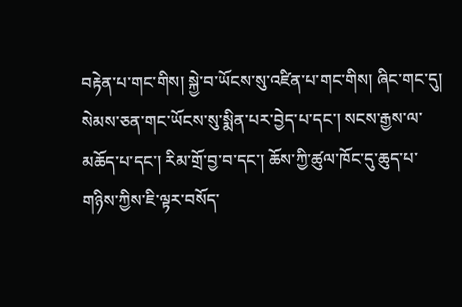བརྟེན་པ་གང་གིས། སྐྱེ་བ་ཡོངས་སུ་འཛིན་པ་གང་གིས། ཞིང་གང་དུ།
སེམས་ཅན་གང་ཡོངས་སུ་སྨིན་པར་བྱེད་པ་དང་། སངས་རྒྱས་ལ་མཆོད་པ་དང་། རིམ་གྲོ་བྱ་བ་དང་། ཆོས་ཀྱི་ཚུལ་ཁོང་དུ་ཆུད་པ་གཉིས་ཀྱིས་ཇི་ལྟར་བསོད་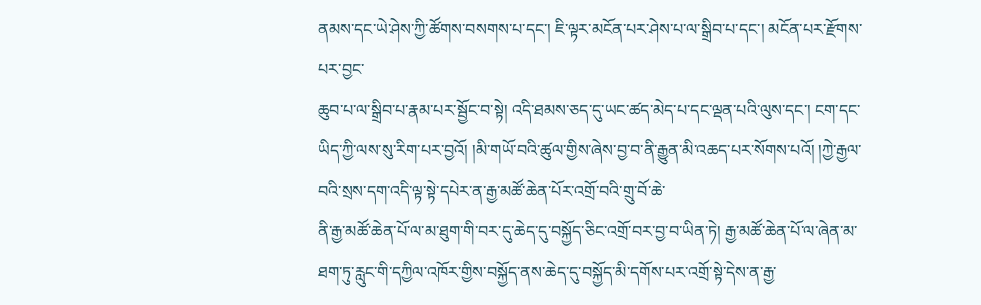ནམས་དང་ཡེ་ཤེས་ཀྱི་ཚོགས་བསགས་པ་དང་། ཇི་ལྟར་མངོན་པར་ཤེས་པ་ལ་སྒྲིབ་པ་དང་། མངོན་པར་རྫོགས་པར་བྱང་
ཆུབ་པ་ལ་སྒྲིབ་པ་རྣམ་པར་སྦྱོང་བ་སྟེ། འདི་ཐམས་ཅད་དུ་ཡང་ཚད་མེད་པ་དང་ལྡན་པའི་ལུས་དང་། ངག་དང་ཡིད་ཀྱི་ལས་སུ་རིག་པར་བྱའོ། །མི་གཡོ་བའི་ཚུལ་གྱིས་ཞེས་བྱ་བ་ནི་རྒྱུན་མི་འཆད་པར་སོགས་པའོ། །ཀྱེ་རྒྱལ་བའི་སྲས་དག་འདི་ལྟ་སྟེ་དཔེར་ན་རྒྱ་མཚོ་ཆེན་པོར་འགྲོ་བའི་གྲུ་བོ་ཆེ་
ནི་རྒྱ་མཚོ་ཆེན་པོ་ལ་མ་ཐུག་གི་བར་དུ་ཆེད་དུ་བསྐྱོད་ཅིང་འགྲོ་བར་བྱ་བ་ཡིན་ཏེ། རྒྱ་མཚོ་ཆེན་པོ་ལ་ཞེན་མ་ཐག་ཏུ་རླུང་གི་དཀྱིལ་འཁོར་གྱིས་བསྐྱོད་ནས་ཆེད་དུ་བསྐྱོད་མི་དགོས་པར་འགྲོ་སྟེ་དེས་ན་རྒྱ་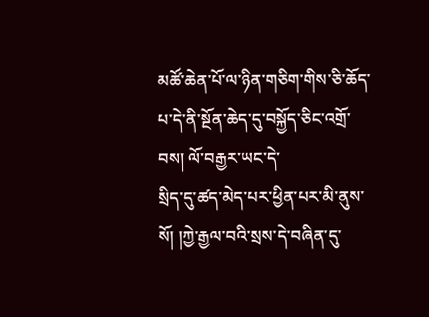མཚོ་ཆེན་པོ་ལ་ཉིན་གཅིག་གིས་ཅི་ཆོད་པ་དེ་ནི་སྔོན་ཆེད་དུ་བསྐྱོད་ཅིང་འགྲོ་བས། ལོ་བརྒྱར་ཡང་དེ་
སྲིད་དུ་ཚད་མེད་པར་ཕྱིན་པར་མི་ནུས་སོ། །ཀྱེ་རྒྱལ་བའི་སྲས་དེ་བཞིན་དུ་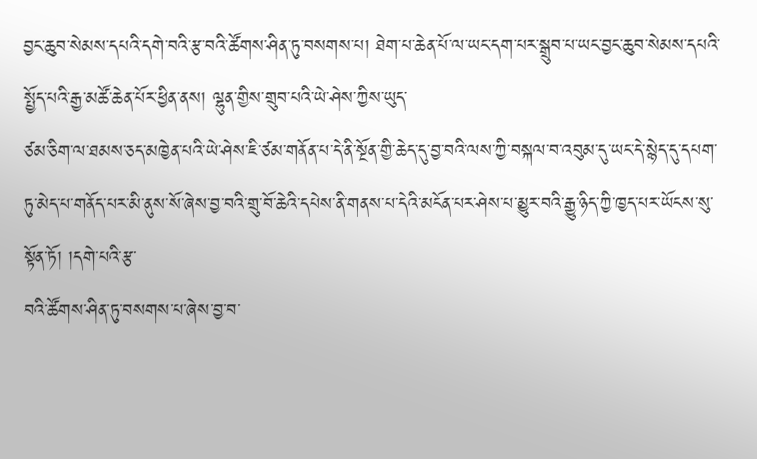བྱང་ཆུབ་སེམས་དཔའི་དགེ་བའི་རྩ་བའི་ཚོགས་ཤིན་ཏུ་བསགས་པ། ཐེག་པ་ཆེན་པོ་ལ་ཡང་དག་པར་སྒྲུབ་པ་ཡང་བྱང་ཆུབ་སེམས་དཔའི་སྤྱོད་པའི་རྒྱ་མཚོ་ཆེན་པོར་ཕྱིན་ནས། ལྷུན་གྱིས་གྲུབ་པའི་ཡེ་ཤེས་ཀྱིས་ཡུད་
ཙམ་ཅིག་ལ་ཐམས་ཅད་མཁྱེན་པའི་ཡེ་ཤེས་ཇི་ཙམ་གནོན་པ་དེ་ནི་སྔོན་གྱི་ཆེད་དུ་བྱ་བའི་ལས་ཀྱི་བསྐལ་བ་འབུམ་དུ་ཡང་དེ་སྙེད་དུ་དཔག་ཏུ་མེད་པ་གནོད་པར་མི་ནུས་སོ་ཞེས་བྱ་བའི་གྲུ་བོ་ཆེའི་དཔེས་ནི་གནས་པ་དེའི་མངོན་པར་ཤེས་པ་མྱུར་བའི་རྒྱུ་ཉིད་ཀྱི་ཁྱད་པར་ཡོངས་སུ་སྟོན་ཏོ། །དགེ་པའི་རྩ་
བའི་ཚོགས་ཤིན་ཏུ་བསགས་པ་ཞེས་བྱ་བ་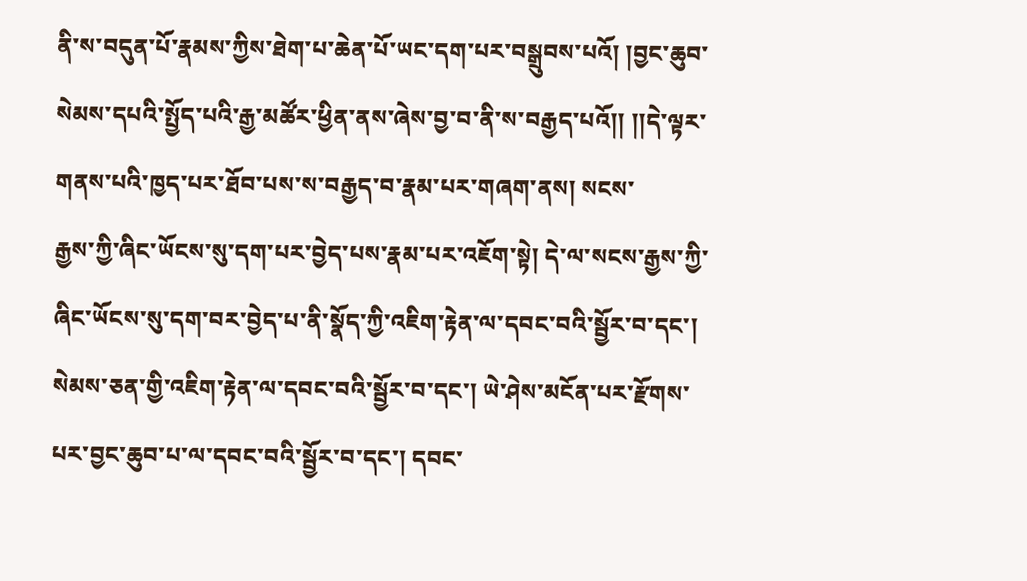ནི་ས་བདུན་པོ་རྣམས་ཀྱིས་ཐེག་པ་ཆེན་པོ་ཡང་དག་པར་བསྒྲུབས་པའོ། །བྱང་ཆུབ་སེམས་དཔའི་སྤྱོད་པའི་རྒྱ་མཚོར་ཕྱིན་ནས་ཞེས་བྱ་བ་ནི་ས་བརྒྱད་པའོ།། །།དེ་ལྟར་གནས་པའི་ཁྱད་པར་ཐོབ་པས་ས་བརྒྱད་བ་རྣམ་པར་གཞག་ནས། སངས་
རྒྱས་ཀྱི་ཞིང་ཡོངས་སུ་དག་པར་བྱེད་པས་རྣམ་པར་འཇོག་སྟེ། དེ་ལ་སངས་རྒྱས་ཀྱི་ཞིང་ཡོངས་སུ་དག་བར་བྱེད་པ་ནི་སྣོད་ཀྱི་འཇིག་རྟེན་ལ་དབང་བའི་སྦྱོར་བ་དང་། སེམས་ཅན་གྱི་འཇིག་རྟེན་ལ་དབང་བའི་སྦྱོར་བ་དང་། ཡེ་ཤེས་མངོན་པར་རྫོགས་པར་བྱང་ཆུབ་པ་ལ་དབང་བའི་སྦྱོར་བ་དང་། དབང་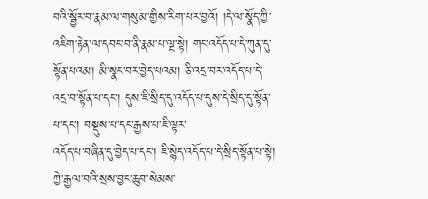བའི་སྦྱོར་བ་རྣམ་ལ་གསུམ་གྱིས་རིག་པར་བྱའོ། །དེ་ལ་སྣོད་ཀྱི་འཇིག་རྟེན་ལ་དབང་བ་ནི་རྣམ་པ་ལྔ་སྟེ། གང་འདོད་པ་དེ་ཀུན་དུ་སྟོན་པའམ། མི་སྣང་བར་བྱེད་པའམ། ཅི་འདྲ་བར་འདོད་པ་དེ་འདྲ་བ་སྟོན་པ་དང་། དུས་ཇི་སྲིད་དུ་འདོད་པ་དུས་དེ་སྲིད་དུ་སྟོན་པ་དང་། བསྡུས་པ་དང་རྒྱས་པ་ཇི་ལྟར་
འདོད་པ་བཞིན་དུ་བྱེད་པ་དང་། ཇི་སྙེད་འདོད་པ་དེ་སྲིད་སྟོན་པ་སྟེ། ཀྱེ་རྒྱལ་བའི་སྲས་བྱང་ཆུབ་སེམས་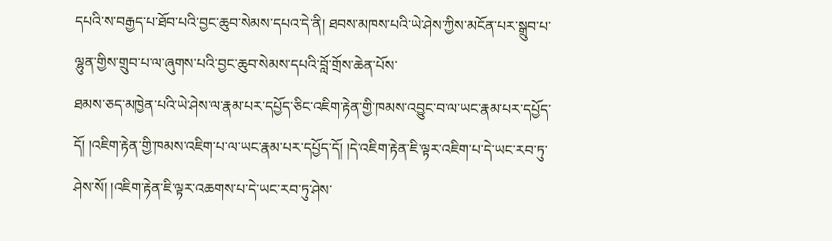དཔའི་ས་བརྒྱད་པ་ཐོབ་པའི་བྱང་ཆུབ་སེམས་དཔའ་དེ་ནི། ཐབས་མཁས་པའི་ཡེ་ཤེས་ཀྱིས་མངོན་པར་སྒྲུབ་པ་ལྷུན་གྱིས་གྲུབ་པ་ལ་ཞུགས་པའི་བྱང་ཆུབ་སེམས་དཔའི་བློ་གྲོས་ཆེན་པོས་
ཐམས་ཅད་མཁྱེན་པའི་ཡེ་ཤེས་ལ་རྣམ་པར་དཔྱོད་ཅིང་འཇིག་རྟེན་གྱི་ཁམས་འབྱུང་བ་ལ་ཡང་རྣམ་པར་དཔྱོད་དོ། །འཇིག་རྟེན་གྱི་ཁམས་འཇིག་པ་ལ་ཡང་རྣམ་པར་དཔྱོད་དོ། །དེ་འཇིག་རྟེན་ཇི་ལྟར་འཇིག་པ་དེ་ཡང་རབ་ཏུ་ཤེས་སོ། །འཇིག་རྟེན་ཇི་ལྟར་འཆགས་པ་དེ་ཡང་རབ་ཏུ་ཤེས་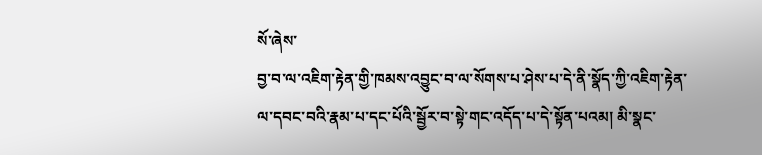སོ་ཞེས་
བྱ་བ་ལ་འཇིག་རྟེན་གྱི་ཁམས་འབྱུང་བ་ལ་སོགས་པ་ཤེས་པ་དེ་ནི་སྣོད་ཀྱི་འཇིག་རྟེན་ལ་དབང་བའི་རྣམ་པ་དང་པོའི་སྦྱོར་བ་སྟེ་གང་འདོད་པ་དེ་སྟོན་པའམ། མི་སྣང་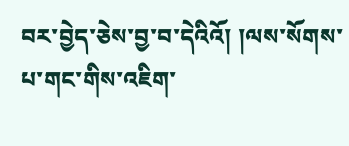བར་བྱེད་ཅེས་བྱ་བ་དེའིའོ། །ལས་སོགས་པ་གང་གིས་འཇིག་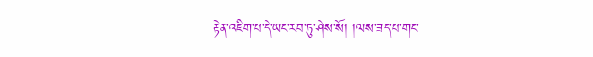རྟེན་འཇིག་པ་དེ་ཡང་རབ་ཏུ་ཤེས་སོ། །ལས་ཟད་པ་གང་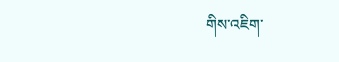གིས་འཇིག་